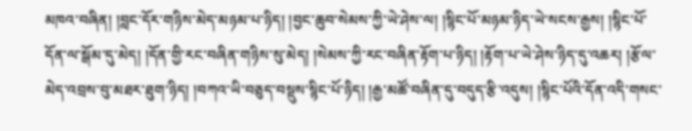མཁའ་བཞིན། །བླང་དོར་གཉིས་མེད་མཉམ་པ་ཉིད། །བྱང་ཆུབ་སེམས་ཀྱི་ཡེ་ཤེས་ལ། །སྙིང་པོ་མཉམ་ཉིད་ཡེ་སངས་རྒྱས། །སྙིང་པོ་དོན་ལ་སྒོམ་དུ་མེད། །དོན་གྱི་རང་བཞིན་གཉིས་སུ་མེད། །སེམས་ཀྱི་རང་བཞིན་རྟོག་པ་ཉིད། །རྟོག་པ་ཡེ་ཤེས་ཉིད་དུ་འཆར། །རྩོལ་མེད་འབྲས་བུ་མཐར་ཐུག་ཉིད། །བཀའ་ཡི་བཅུད་བསྡུས་སྙིང་པོ་ཉིད། །རྒྱ་མཚོ་བཞིན་དུ་བདུད་རྩི་འདུས། །སྙིང་པོའི་དོན་འདི་གསང་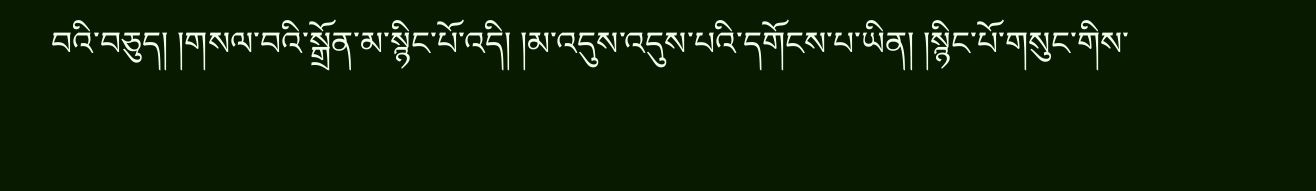བའི་བཅུད། །གསལ་བའི་སྒྲོན་མ་སྙིང་པོ་འདི། །མ་འདུས་འདུས་པའི་དགོངས་པ་ཡིན། །སྙིང་པོ་གསུང་གིས་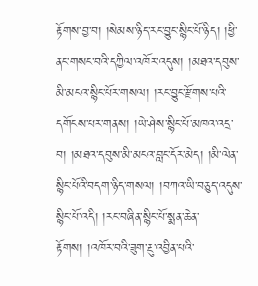རྟོགས་བྱ་བ། །སེམས་ཉིད་རང་བྱུང་སྙིང་པོ་ཉིད། །ཕྱི་ནང་གསང་བའི་དཀྱིལ་འཁོར་འདུས། །མཐའ་དབུས་མི་མངའ་སྙིང་པོར་གསལ། །རང་བྱུང་རྫོགས་པའི་དགོངས་པར་གནས། །ཡེ་ཤེས་སྙིང་པོ་མཁའ་འདྲ་བ། །མཐའ་དབུས་མི་མངའ་བླང་དོར་མེད། །མི་ལེན་སྙིང་པོའི་བདག་ཉིད་གསལ། །བཀའ་ཡི་བཅུད་འདུས་སྙིང་པོ་འདི། །རང་བཞིན་སྙིང་པོ་སྨན་ཆེན་རྟོགས། །འཁོར་བའི་ཟུག་རྔུ་འབྱིན་པའི་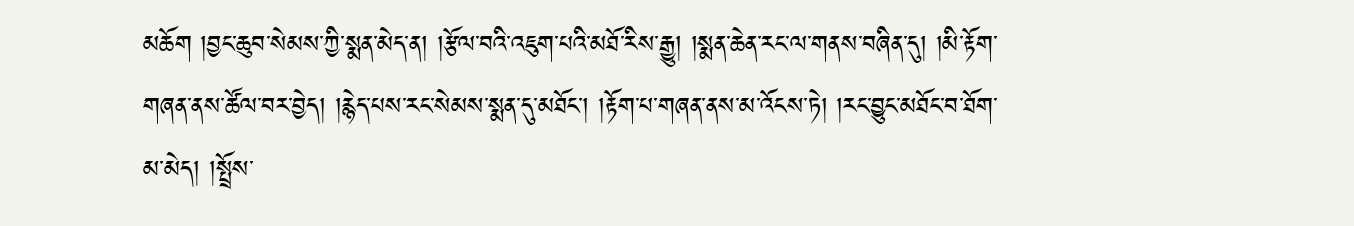མཆོག །བྱང་ཆུབ་སེམས་ཀྱི་སྨན་མེད་ན། །རྩོལ་བའི་འཇུག་པའི་མཐོ་རིས་རྒྱུ། །སྨན་ཆེན་རང་ལ་གནས་བཞིན་དུ། །མི་རྟོག་གཞན་ནས་ཚོལ་བར་བྱེད། །རྙེད་པས་རང་སེམས་སྨན་དུ་མཐོང་། །རྟོག་པ་གཞན་ནས་མ་འོངས་ཏེ། །རང་བྱུང་མཐོང་བ་ཐོག་མ་མེད། །སྤྲོས་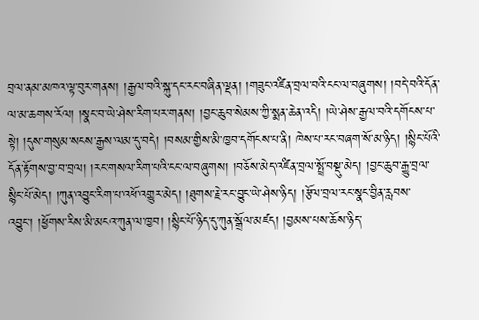བྲལ་ནམ་མཁའ་ལྟ་བུར་གནས། །རྒྱལ་བའི་སྐུ་དང་རང་བཞིན་ལྡན། །གཟུང་འཛིན་བྲལ་བའི་ངང་ལ་བཞུགས། །བདེ་བའི་དོན་ལ་མ་ཆགས་རོལ། །སྣང་བ་ཡེ་ཤེས་རིག་པར་གནས། །བྱང་ཆུབ་སེམས་ཀྱི་སྨན་ཆེན་འདི། །ཡེ་ཤེས་རྒྱལ་བའི་དགོངས་པ་སྟེ། །དུས་གསུམ་སངས་རྒྱས་ལམ་དུ་བདེ། །བསམ་གྱིས་མི་ཁྱབ་དགོངས་པ་ནི། ཁེས་པ་རང་བཞག་སོ་མ་ཉིད། །སྙིང་པོའི་དོན་རྟོགས་བྱ་བ་བྲལ། །རང་གསལ་རིག་པའི་ངང་ལ་བཞུགས། །བཅོས་མེད་འཛིན་བྲལ་སྤྲོ་བསྡུ་མེད། །བྱང་ཆུབ་རྒྱུ་བྲལ་སྙིང་པོ་མེད། །ཀུན་འབྱུང་རིག་པ་འཕོ་འགྱུར་མེད། །ཐུགས་རྗེ་རང་བྱུང་ཡེ་ཤེས་ཉིད། །རྩོལ་བྲལ་རང་སྣང་བྱིན་རླབས་འབྱུང་། །ཕྱོགས་རིས་མི་མངའ་ཀུན་ལ་ཁྱབ། །སྙིང་པོ་ཉིད་དུ་ཀུན་སྒྲོལ་མཛད། །བྱམས་པས་ཆོས་ཉིད་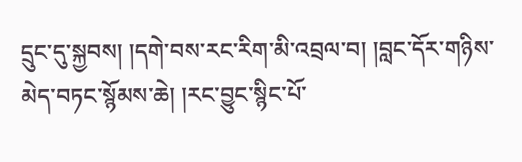དྲུང་དུ་སྐྱབས། །དགེ་བས་རང་རིག་མི་འབྲལ་བ། །བླང་དོར་གཉིས་མེད་བཏང་སྙོམས་ཆེ། །རང་བྱུང་སྙིང་པོ་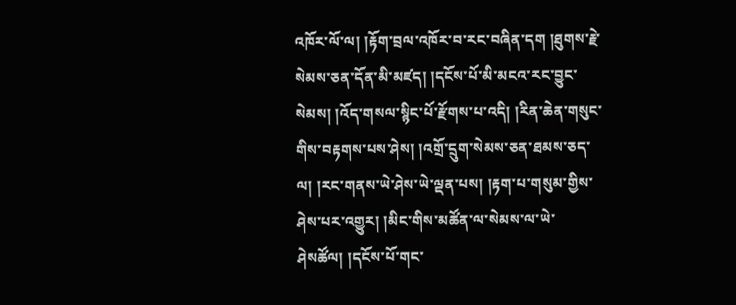འཁོར་ལོ་ལ། །རྟོག་བྲལ་འཁོར་བ་རང་བཞིན་དག །ཐུགས་རྗེ་སེམས་ཅན་དོན་མི་མཛད། །དངོས་པོ་མི་མངའ་རང་བྱུང་སེམས། །འོད་གསལ་སྙིང་པོ་རྫོགས་པ་འདི། །རིན་ཆེན་གསུང་གིས་བརྟགས་པས་ཤེས། །འགྲོ་དྲུག་སེམས་ཅན་ཐམས་ཅད་ལ། །རང་གནས་ཡེ་ཤེས་ཡེ་ལྡན་པས། །རྟག་པ་གསུམ་གྱིས་ཤེས་པར་འགྱུར། །མིང་གིས་མཚོན་ལ་སེམས་ལ་ཡེ་ཤེསཚོལ། །དངོས་པོ་གང་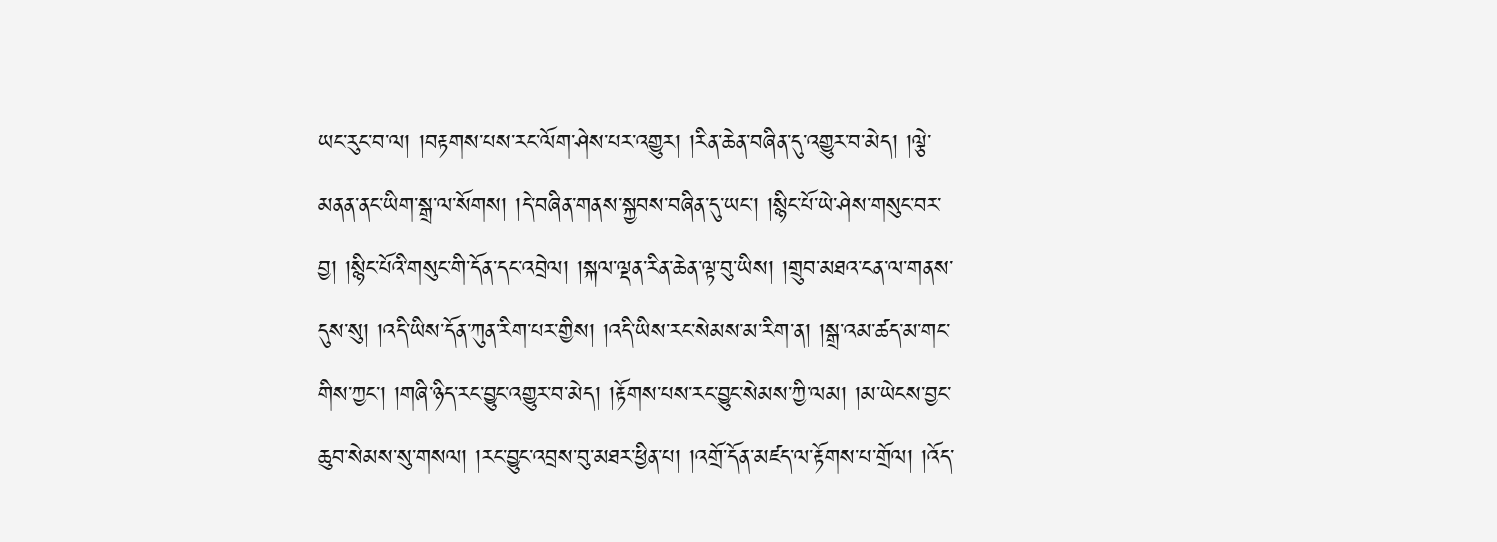ཡང་རུང་བ་ལ། །བརྟགས་པས་རང་ལོག་ཤེས་པར་འགྱུར། །རིན་ཆེན་བཞིན་དུ་འགྱུར་བ་མེད། །ལྕེ་མནན་ནང་ཡིག་སྒྲ་ལ་སོགས། །དེ་བཞིན་གནས་སྐྱབས་བཞིན་དུ་ཡང་། །སྙིང་པོ་ཡེ་ཤེས་གསུང་བར་བྱ། །སྙིང་པོའི་གསུང་གི་དོན་དང་འབྲེལ། །སྐལ་ལྡན་རིན་ཆེན་ལྟ་བུ་ཡིས། །གྲུབ་མཐའ་ངན་ལ་གནས་དུས་སུ། །འདི་ཡིས་དོན་ཀུན་རིག་པར་གྱིས། །འདི་ཡིས་རང་སེམས་མ་རིག་ན། །སྒྲ་འམ་ཚད་མ་གང་གིས་ཀྱང་། །གཞི་ཉིད་རང་བྱུང་འགྱུར་བ་མེད། །རྟོགས་པས་རང་བྱུང་སེམས་ཀྱི་ལམ། །མ་ཡེངས་བྱང་ཆུབ་སེམས་སུ་གསལ། །རང་བྱུང་འབྲས་བུ་མཐར་ཕྱིན་པ། །འགྲོ་དོན་མཛད་ལ་རྟོགས་པ་གྲོལ། །འོད་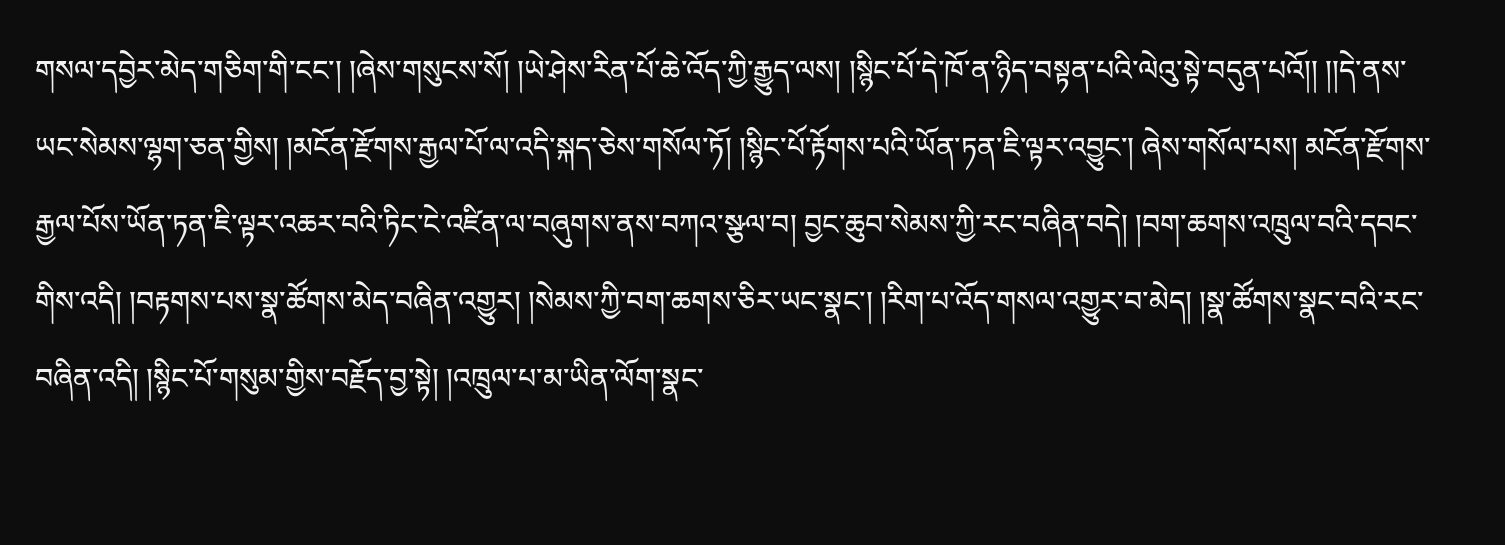གསལ་དབྱེར་མེད་གཅིག་གི་ངང་། །ཞེས་གསུངས་སོ། །ཡེ་ཤེས་རིན་པོ་ཆེ་འོད་ཀྱི་རྒྱུད་ལས། །སྙིང་པོ་དེ་ཁོ་ན་ཉིད་བསྟན་པའི་ལེའུ་སྟེ་བདུན་པའོ།། །།དེ་ནས་ཡང་སེམས་ལྷག་ཅན་གྱིས། །མངོན་རྫོགས་རྒྱལ་པོ་ལ་འདི་སྐད་ཅེས་གསོལ་ཏོ། །སྙིང་པོ་རྟོགས་པའི་ཡོན་ཏན་ཇི་ལྟར་འབྱུང་། ཞེས་གསོལ་པས། མངོན་རྫོགས་རྒྱལ་པོས་ཡོན་ཏན་ཇི་ལྟར་འཆར་བའི་ཏིང་ངེ་འཛིན་ལ་བཞུགས་ནས་བཀའ་སྩལ་བ། བྱང་ཆུབ་སེམས་ཀྱི་རང་བཞིན་བདེ། །བག་ཆགས་འཁྲུལ་བའི་དབང་གིས་འདི། །བརྟགས་པས་སྣ་ཚོགས་མེད་བཞིན་འགྱུར། །སེམས་ཀྱི་བག་ཆགས་ཅིར་ཡང་སྣང་། །རིག་པ་འོད་གསལ་འགྱུར་བ་མེད། །སྣ་ཚོགས་སྣང་བའི་རང་བཞིན་འདི། །སྙིང་པོ་གསུམ་གྱིས་བརྗོད་བྱ་སྟེ། །འཁྲུལ་པ་མ་ཡིན་ལོག་སྣང་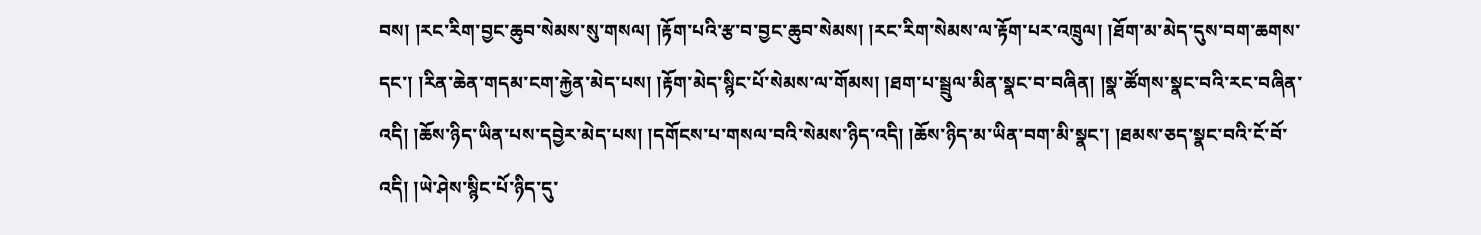བས། །རང་རིག་བྱང་ཆུབ་སེམས་སུ་གསལ། །རྟོག་པའི་རྩ་བ་བྱང་ཆུབ་སེམས། །རང་རིག་སེམས་ལ་རྟོག་པར་འཁྲུལ། །ཐོག་མ་མེད་དུས་བག་ཆགས་དང་། །རིན་ཆེན་གདམ་ངག་རྐྱེན་མེད་པས། །རྟོག་མེད་སྙིང་པོ་སེམས་ལ་གོམས། །ཐག་པ་སྦྲུལ་མིན་སྣང་བ་བཞིན། །སྣ་ཚོགས་སྣང་བའི་རང་བཞིན་འདི། །ཆོས་ཉིད་ཡིན་པས་དབྱེར་མེད་པས། །དགོངས་པ་གསལ་བའི་སེམས་ཉིད་འདི། །ཆོས་ཉིད་མ་ཡིན་བག་མི་སྣང་། །ཐམས་ཅད་སྣང་བའི་ངོ་བོ་འདི། །ཡེ་ཤེས་སྙིང་པོ་ཉིད་དུ་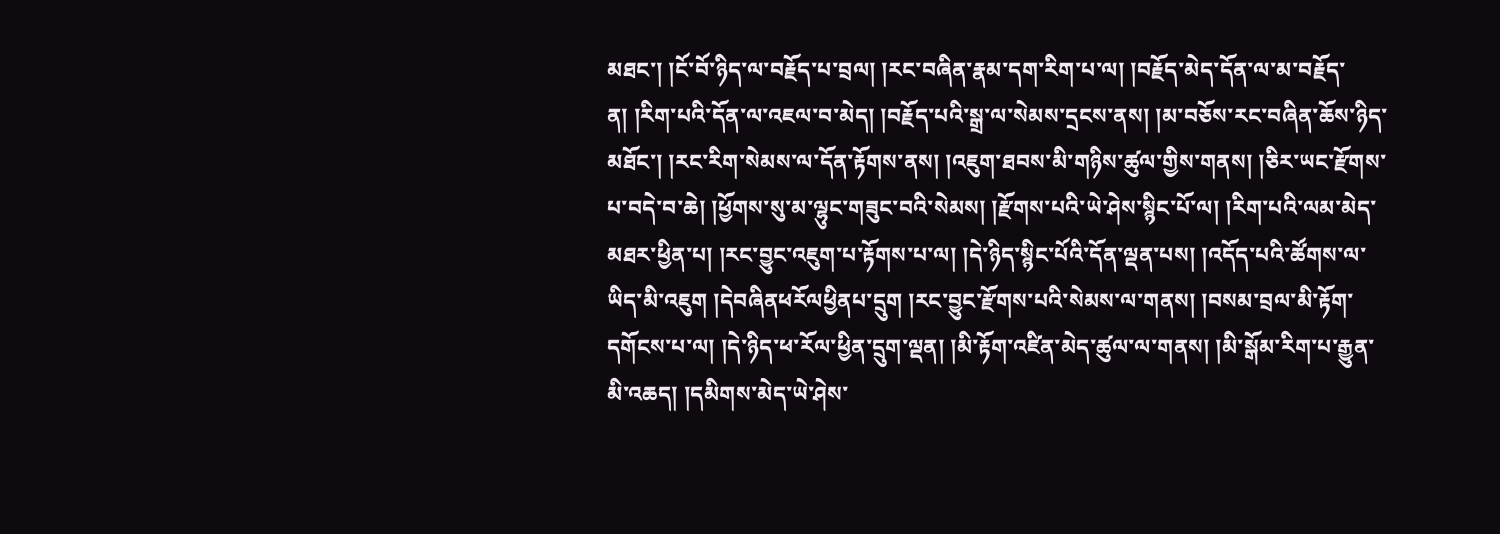མཐང་། །ངོ་བོ་ཉིད་ལ་བརྗོད་པ་བྲལ། །རང་བཞིན་རྣམ་དག་རིག་པ་ལ། །བརྗོད་མེད་དོན་ལ་མ་བརྗོད་ན། །རིག་པའི་དོན་ལ་འཇལ་བ་མེད། །བརྗོད་པའི་སྒྲ་ལ་སེམས་དྲངས་ནས། །མ་བཅོས་རང་བཞིན་ཆོས་ཉིད་མཐོང་། །རང་རིག་སེམས་ལ་དོན་རྟོགས་ནས། །འཇུག་ཐབས་མི་གཉིས་ཚུལ་གྱིས་གནས། །ཅིར་ཡང་རྫོགས་པ་བདེ་བ་ཆེ། །ཕྱོགས་སུ་མ་ལྷུང་གཟུང་བའི་སེམས། །རྫོགས་པའི་ཡེ་ཤེས་སྙིང་པོ་ལ། །རིག་པའི་ལམ་མེད་མཐར་ཕྱིན་པ། །རང་བྱུང་འཇུག་པ་རྟོགས་པ་ལ། །དེ་ཉིད་སྙིང་པོའི་དོན་ལྡན་པས། །འདོད་པའི་ཚོགས་ལ་ཡིད་མི་འཇུག །དེབཞིནཕརོལཕྱིནཔ་དྲུག །རང་བྱུང་རྫོགས་པའི་སེམས་ལ་གནས། །བསམ་བྲལ་མི་རྟོག་དགོངས་པ་ལ། །དེ་ཉིད་ཕ་རོལ་ཕྱིན་དྲུག་ལྡན། །མི་རྟོག་འཛིན་མེད་ཚུལ་ལ་གནས། །མི་སྒོམ་རིག་པ་རྒྱུན་མི་འཆད། །དམིགས་མེད་ཡེ་ཤེས་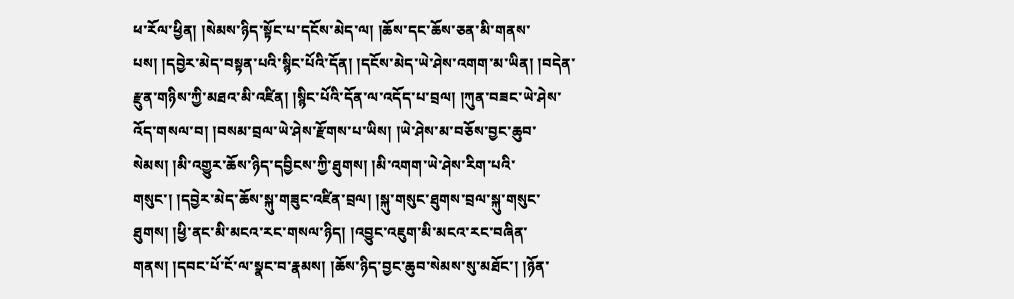ཕ་རོལ་ཕྱིན། །སེམས་ཉིད་སྟོང་པ་དངོས་མེད་ལ། །ཆོས་དང་ཆོས་ཅན་མི་གནས་པས། །དབྱེར་མེད་བསྟན་པའི་སྙིང་པོའི་དོན། །དངོས་མེད་ཡེ་ཤེས་འགག་མ་ཡིན། །བདེན་རྫུན་གཉིས་ཀྱི་མཐའ་མི་འཛིན། །སྙིང་པོའི་དོན་ལ་འདོད་པ་བྲལ། །ཀུན་བཟང་ཡེ་ཤེས་འོད་གསལ་བ། །བསམ་བྲལ་ཡེ་ཤེས་རྫོགས་པ་ཡིས། །ཡེ་ཤེས་མ་བཅོས་བྱང་ཆུབ་སེམས། །མི་འགྱུར་ཆོས་ཉིད་དབྱིངས་ཀྱི་ཐུགས། །མི་འགག་ཡེ་ཤེས་རིག་པའི་གསུང་། །དབྱེར་མེད་ཆོས་སྐུ་གཟུང་འཛིན་བྲལ། །སྐུ་གསུང་ཐུགས་བྲལ་སྐུ་གསུང་ཐུགས། །ཕྱི་ནང་མི་མངའ་རང་གསལ་ཉིད། །འབྱུང་འཇུག་མི་མངའ་རང་བཞིན་གནས། །དབང་པོ་ངོ་ལ་སྣང་བ་རྣམས། །ཆོས་ཉིད་བྱང་ཆུབ་སེམས་སུ་མཐོང་། །ཉོན་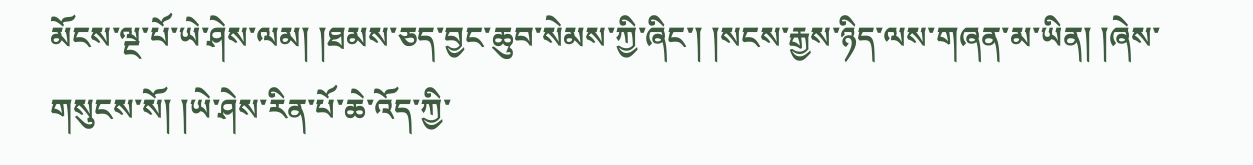མོངས་ལྔ་པོ་ཡེ་ཤེས་ལམ། །ཐམས་ཅད་བྱང་ཆུབ་སེམས་ཀྱི་ཞིང་། །སངས་རྒྱས་ཉིད་ལས་གཞན་མ་ཡིན། །ཞེས་གསུངས་སོ། །ཡེ་ཤེས་རིན་པོ་ཆེ་འོད་ཀྱི་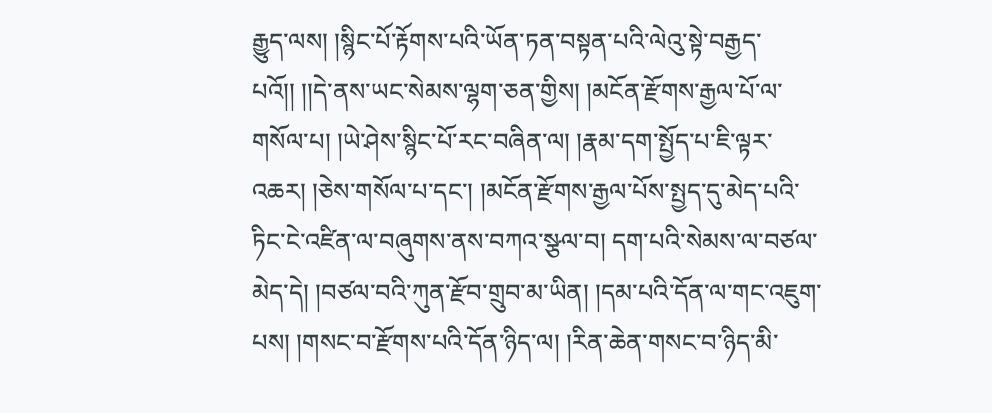རྒྱུད་ལས། །སྙིང་པོ་རྟོགས་པའི་ཡོན་ཏན་བསྟན་པའི་ལེའུ་སྟེ་བརྒྱད་པའོ།། །།དེ་ནས་ཡང་སེམས་ལྷག་ཅན་གྱིས། །མངོན་རྫོགས་རྒྱལ་པོ་ལ་གསོལ་པ། །ཡེ་ཤེས་སྙིང་པོ་རང་བཞིན་ལ། །རྣམ་དག་སྤྱོད་པ་ཇི་ལྟར་འཆར། །ཅེས་གསོལ་པ་དང་། །མངོན་རྫོགས་རྒྱལ་པོས་སྤྱད་དུ་མེད་པའི་ཏིང་ངེ་འཛིན་ལ་བཞུགས་ནས་བཀའ་སྩལ་བ། དག་པའི་སེམས་ལ་བཙལ་མེད་དེ། །བཙལ་བའི་ཀུན་རྫོབ་གྲུབ་མ་ཡིན། །དམ་པའི་དོན་ལ་གང་འཇུག་པས། །གསང་བ་རྫོགས་པའི་དོན་ཉིད་ལ། །རིན་ཆེན་གསང་བ་ཉིད་མི་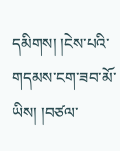དམིགས། །ངེས་པའི་གདམས་ངག་ཟབ་མོ་ཡིས། །བཙལ་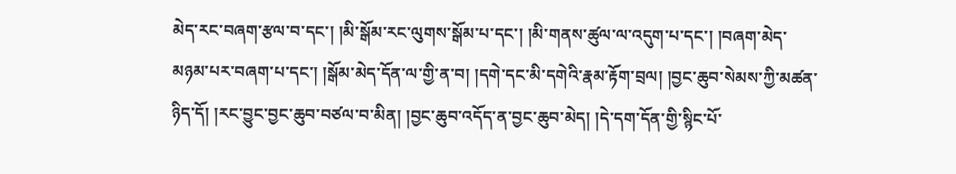མེད་རང་བཞག་རྩལ་བ་དང་། །མི་སྒོམ་རང་ལུགས་སྒོམ་པ་དང་། །མི་གནས་ཚུལ་ལ་འདུག་པ་དང་། །བཞག་མེད་མཉམ་པར་བཞག་པ་དང་། །སྒོམ་མེད་དོན་ལ་གྱི་ན་བ། །དགེ་དང་མི་དགེའི་རྣམ་རྟོག་བྲལ། །བྱང་ཆུབ་སེམས་ཀྱི་མཚན་ཉིད་དོ། །རང་བྱུང་བྱང་ཆུབ་བཙལ་བ་མིན། །བྱང་ཆུབ་འདོད་ན་བྱང་ཆུབ་མེད། །དེ་དག་དོན་གྱི་སྙིང་པོ་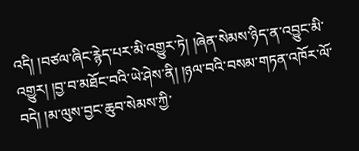འདི། །བཙལ་ཞིང་རྙེད་པར་མི་འགྱུར་ཏེ། །ཞེན་སེམས་ཉིད་ན་འབྱུང་མི་འགྱུར། །བྱ་བ་མཐོང་བའི་ཡེ་ཤེས་ནི། །ཉལ་བའི་བསམ་གཏན་འཁོར་ལོ་བདེ། །མ་ལུས་བྱང་ཆུབ་སེམས་ཀྱི་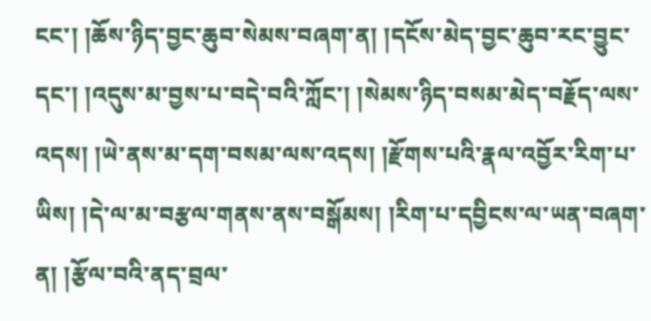ངང་། །ཆོས་ཉིད་བྱང་ཆུབ་སེམས་བཞག་ན། །དངོས་མེད་བྱང་ཆུབ་རང་བྱུང་དང་། །འདུས་མ་བྱས་པ་བདེ་བའི་ཀློང་། །སེམས་ཉིད་བསམ་མེད་བརྗོད་ལས་འདས། །ཡེ་ནས་མ་དག་བསམ་ལས་འདས། །རྫོགས་པའི་རྣལ་འབྱོར་རིག་པ་ཡིས། །དེ་ལ་མ་བརྩལ་གནས་ནས་བསྒོམས། །རིག་པ་དབྱིངས་ལ་ཡན་བཞག་ན། །རྩོལ་བའི་ནད་བྲལ་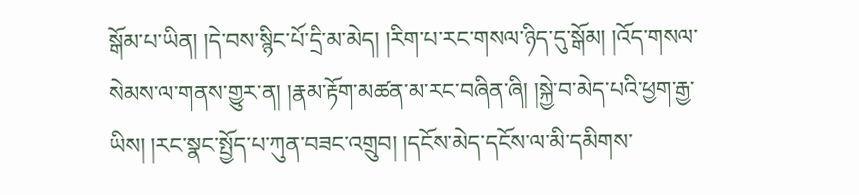སྒོམ་པ་ཡིན། །དེ་བས་སྙིང་པོ་དྲི་མ་མེད། །རིག་པ་རང་གསལ་ཉིད་དུ་སྒོམ། །འོད་གསལ་སེམས་ལ་གནས་གྱུར་ན། །རྣམ་རྟོག་མཚན་མ་རང་བཞིན་ཞི། །སྐྱེ་བ་མེད་པའི་ཕྱག་རྒྱ་ཡིས། །རང་སྣང་སྤྱོད་པ་ཀུན་བཟང་འགྲུབ། །དངོས་མེད་དངོས་ལ་མི་དམིགས་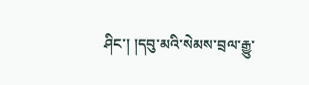ཤིང་། །དབུ་མའི་སེམས་བྲལ་རྒྱུ་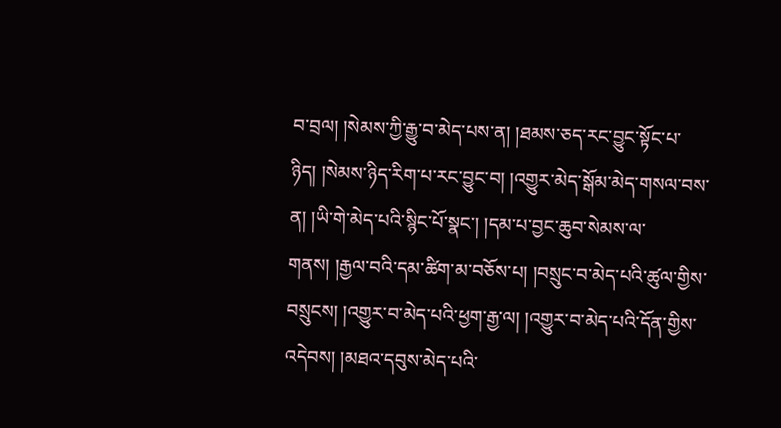བ་བྲལ། །སེམས་ཀྱི་རྒྱུ་བ་མེད་པས་ན། །ཐམས་ཅད་རང་བྱུང་སྟོང་པ་ཉིད། །སེམས་ཉིད་རིག་པ་རང་བྱུང་བ། །འགྱུར་མེད་སྒོམ་མེད་གསལ་བས་ན། །ཡི་གེ་མེད་པའི་སྙིང་པོ་སྣང་། །དམ་པ་བྱང་ཆུབ་སེམས་ལ་གནས། །རྒྱལ་བའི་དམ་ཚིག་མ་བཅོས་པ། །བསྲུང་བ་མེད་པའི་ཚུལ་གྱིས་བསྲུངས། །འགྱུར་བ་མེད་པའི་ཕྱག་རྒྱ་ལ། །འགྱུར་བ་མེད་པའི་དོན་གྱིས་འདེབས། །མཐའ་དབུས་མེད་པའི་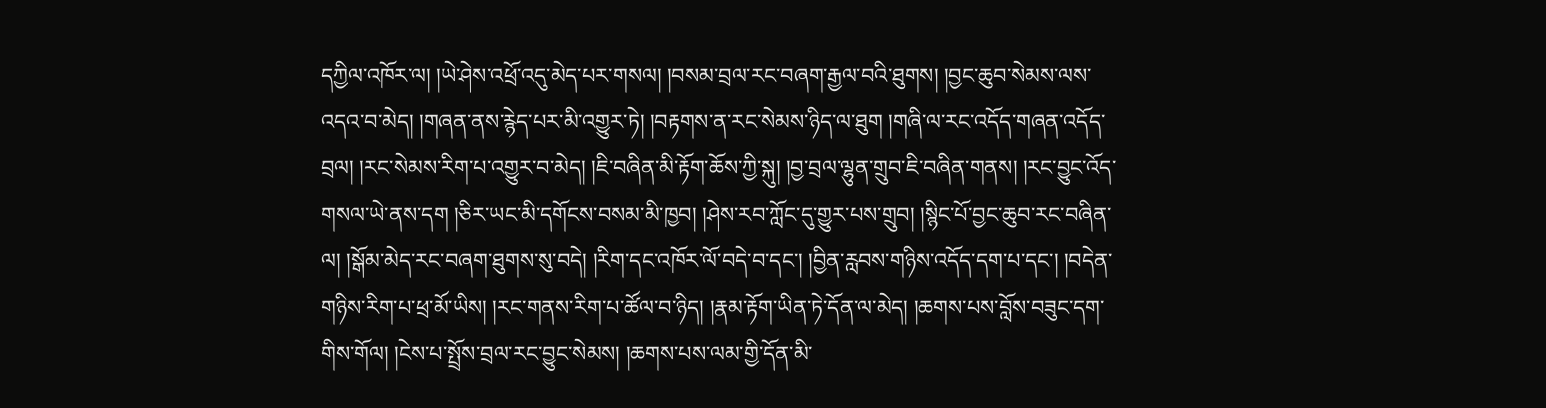དཀྱིལ་འཁོར་ལ། །ཡེ་ཤེས་འཕྲོ་འདུ་མེད་པར་གསལ། །བསམ་བྲལ་རང་བཞག་རྒྱལ་བའི་ཐུགས། །བྱང་ཆུབ་སེམས་ལས་འདའ་བ་མེད། །གཞན་ནས་རྙེད་པར་མི་འགྱུར་ཏེ། །བརྟགས་ན་རང་སེམས་ཉིད་ལ་ཐུག །གཞི་ལ་རང་འདོད་གཞན་འདོད་བྲལ། །རང་སེམས་རིག་པ་འགྱུར་བ་མེད། །ཇི་བཞིན་མི་རྟོག་ཆོས་ཀྱི་སྐུ། །བྱ་བྲལ་ལྷུན་གྲུབ་ཇི་བཞིན་གནས། །རང་བྱུང་འོད་གསལ་ཡེ་ནས་དག །ཅིར་ཡང་མི་དགོངས་བསམ་མི་ཁྱབ། །ཤེས་རབ་ཀློང་དུ་གྱུར་པས་གྲུབ། །སྙིང་པོ་བྱང་ཆུབ་རང་བཞིན་ལ། །སྒོམ་མེད་རང་བཞག་ཐུགས་སུ་བདེ། །རིག་དང་འཁོར་ལོ་བདེ་བ་དང་། །བྱིན་རླབས་གཉིས་འདོད་དག་པ་དང་། །བདེན་གཉིས་རིག་པ་ཕྲ་མོ་ཡིས། །རང་གནས་རིག་པ་ཚོལ་བ་ཉིད། །རྣམ་རྟོག་ཡིན་ཏེ་དོན་ལ་མེད། །ཆགས་པས་བློས་བཟུང་དག་གིས་གོལ། །ངེས་པ་སྤྲོས་བྲལ་རང་བྱུང་སེམས། །ཆགས་པས་ལམ་གྱི་དོན་མི་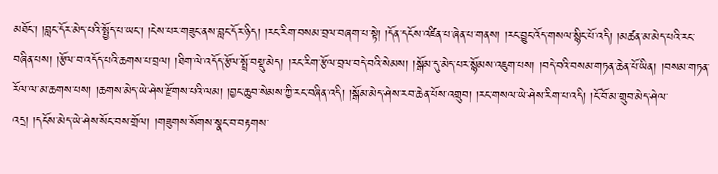མཐོང་། །བླང་དོར་མེད་པའི་སྤྱོད་པ་ཡང་། །ངེས་པར་གཟུང་ནས་བླང་དོར་ཉིད། །རང་རིག་བསམ་བྲལ་བཞག་པ་སྟེ། །དོན་དངོས་འཛིན་པ་ཞེན་པ་གནས། །རང་བྱུང་འོད་གསལ་སྙིང་པོ་འདི། །མཚན་མ་མེད་པའི་རང་བཞིན་པས། །རྩོལ་བ་འདོད་པའི་ཆགས་པ་བྲལ། །ཐིག་ལེ་འདོད་རྩོལ་སྤྲོ་བསྡུ་མེད། །རང་རིག་རྩོལ་བྲལ་བདེ་བའི་སེམས། །སྒོམ་དུ་མེད་པར་སྙོམས་འཇུག་པས། །བདེ་བའི་བསམ་གཏན་ཆེན་པོ་ཡིན། །བསམ་གཏན་རོལ་ལ་མ་ཆགས་པས། །ཆགས་མེད་ཡེ་ཤེས་རྫོགས་པའི་ལམ། །བྱང་ཆུབ་སེམས་ཀྱི་རང་བཞིན་འདི། །སྒོམ་མེད་ཤེས་རབ་ཆེན་པོས་འགྲུབ། །རང་གསལ་ཡེ་ཤེས་རིག་པ་འདི། །ངོ་བོ་མ་གྲུབ་མེད་ཤེལ་འདྲ། །དངོས་མེད་ཡེ་ཤེས་སོང་བས་གྲོལ། །གཟུགས་སོགས་སྣང་བ་བརྟགས་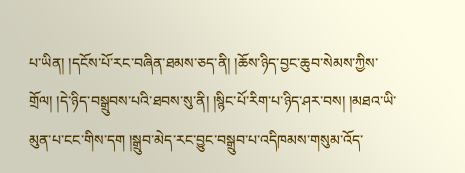པ་ཡིན། །དངོས་པོ་རང་བཞིན་ཐམས་ཅད་ནི། །ཆོས་ཉིད་བྱང་ཆུབ་སེམས་ཀྱིས་གྲོལ། །དེ་ཉིད་བསྒྲུབས་པའི་ཐབས་སུ་ནི། །སྙིང་པོ་རིག་པ་ཉིད་ཤར་བས། །མཐའ་ཡི་མུན་པ་ངང་གིས་དག །སྒྲུབ་མེད་རང་བྱུང་བསྒྲུབ་པ་འདིཁམས་གསུམ་འོད་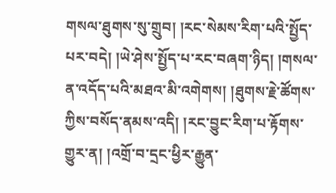གསལ་ཐུགས་སུ་གྲུབ། །རང་སེམས་རིག་པའི་སྤྱོད་པར་བདེ། །ཡེ་ཤེས་སྤྱོད་པ་རང་བཞག་ཉིད། །གསལ་ན་འདོད་པའི་མཐའ་མི་འགེགས། །ཐུགས་རྗེ་ཚོགས་ཀྱིས་བསོད་ནམས་འདི། །རང་བྱུང་རིག་པ་རྟོགས་གྱུར་ན། །འགྲོ་བ་དྲང་ཕྱིར་རྒྱུན་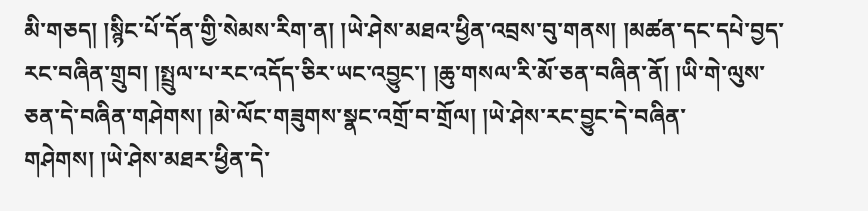མི་གཅད། །སྙིང་པོ་དོན་གྱི་སེམས་རིག་ན། །ཡེ་ཤེས་མཐའ་ཕྱིན་འབྲས་བུ་གནས། །མཚན་དང་དཔེ་བྱད་རང་བཞིན་གྲུབ། །སྤྲུལ་པ་རང་འདོད་ཅིར་ཡང་འབྱུང་། །ཆུ་གསལ་རི་མོ་ཅན་བཞིན་ནོ། །ཡི་གེ་ལུས་ཅན་དེ་བཞིན་གཤེགས། །མེ་ལོང་གཟུགས་སྣང་འགྲོ་བ་གྲོལ། །ཡེ་ཤེས་རང་བྱུང་དེ་བཞིན་གཤེགས། །ཡེ་ཤེས་མཐར་ཕྱིན་དེ་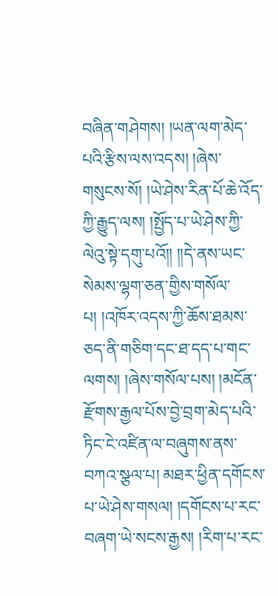བཞིན་གཤེགས། །ཡན་ལག་མེད་པའི་རྩིས་ལས་འདས། །ཞེས་གསུངས་སོ། །ཡེ་ཤེས་རིན་པོ་ཆེ་འོད་ཀྱི་རྒྱུད་ལས། །སྤྱོད་པ་ཡེ་ཤེས་ཀྱི་ལེའུ་སྟེ་དགུ་པའོ།། །།དེ་ནས་ཡང་སེམས་ལྷག་ཅན་གྱིས་གསོལ་པ། །འཁོར་འདས་ཀྱི་ཆོས་ཐམས་ཅད་ནི་གཅིག་དང་ཐ་དད་པ་གང་ལགས། །ཞེས་གསོལ་པས། །མངོན་རྫོགས་རྒྱལ་པོས་བྱེ་བྲག་མེད་པའི་ཏིང་ངེ་འཛིན་ལ་བཞུགས་ནས་བཀའ་སྩལ་པ། མཐར་ཕྱིན་དགོངས་པ་ཡེ་ཤེས་གསལ། །དགོངས་པ་རང་བཞག་ཡེ་སངས་རྒྱས། །རིག་པ་རང་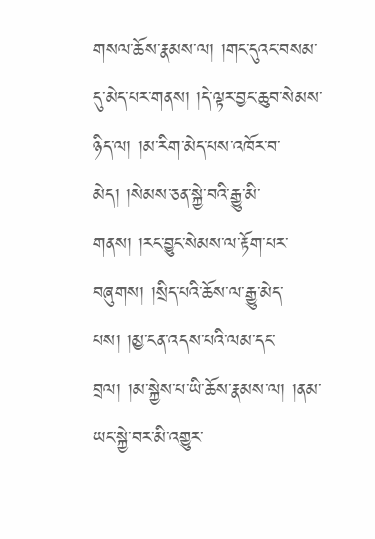གསལ་ཆོས་རྣམས་ལ། །གང་དུའང་བསམ་དུ་མེད་པར་གནས། །དེ་ལྟར་བྱང་ཆུབ་སེམས་ཉིད་ལ། །མ་རིག་མེད་པས་འཁོར་བ་མེད། །སེམས་ཅན་སྐྱེ་བའི་རྒྱུ་མི་གནས། །རང་བྱུང་སེམས་ལ་རྟོག་པར་བཞུགས། །སྲིད་པའི་ཆོས་ལ་རྒྱུ་མེད་པས། །མྱ་ངན་འདས་པའི་ལམ་དང་བྲལ། །མ་སྐྱེས་པ་ཡི་ཆོས་རྣམས་ལ། །ནམ་ཡང་སྐྱེ་བར་མི་འགྱུར་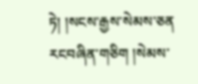ཏེ། །སངས་རྒྱས་སེམས་ཅན རངབཞིན་གཅིག །སེམས་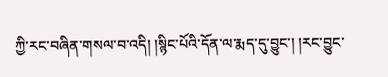ཀྱི་རང་བཞིན་གསལ་བ་འདི། །སྙིང་པོའི་དོན་ལ་རྨད་དུ་བྱུང་། །རང་བྱུང་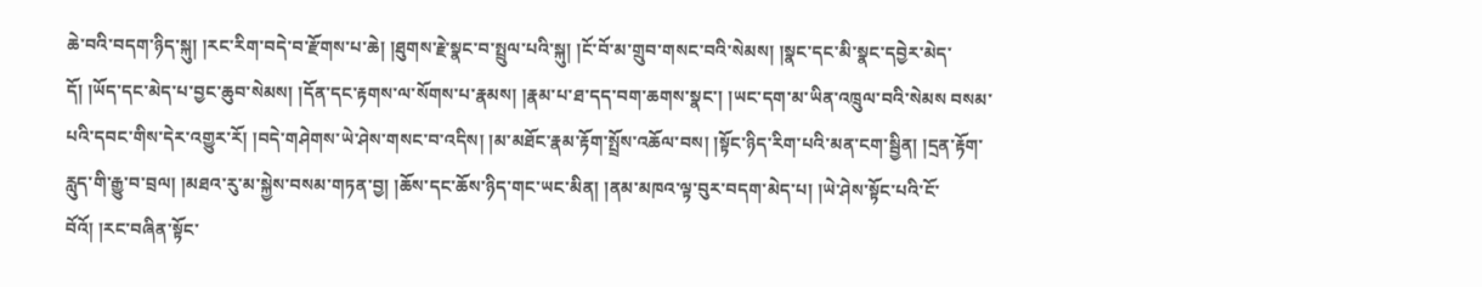ཆེ་བའི་བདག་ཉིད་སྐུ། །རང་རིག་བདེ་བ་རྫོགས་པ་ཆེ། །ཐུགས་རྗེ་སྣང་བ་སྤྲུལ་པའི་སྐུ། །ངོ་བོ་མ་གྲུབ་གསང་བའི་སེམས། །སྣང་དང་མི་སྣང་དབྱེར་མེད་དོ། །ཡོད་དང་མེད་པ་བྱང་ཆུབ་སེམས། །དོན་དང་རྟགས་ལ་སོགས་པ་རྣམས། །རྣམ་པ་ཐ་དད་བག་ཆགས་སྣང་། །ཡང་དག་མ་ཡིན་འཁྲུལ་བའི་སེམས བསམ་པའི་དབང་གིས་དེར་འགྱུར་རོ། །བདེ་གཤེགས་ཡེ་ཤེས་གསང་བ་འདིས། །མ་མཐོང་རྣམ་རྟོག་སྤྲོས་འཆོལ་བས། །སྟོང་ཉིད་རིག་པའི་མན་ངག་སྦྱིན། །དྲན་རྟོག་རླུད་གི་རྒྱུ་བ་བྲལ། །མཐའ་རུ་མ་སྐྱེས་བསམ་གཏན་བྱ། །ཆོས་དང་ཆོས་ཉིད་གང་ཡང་མིན། །ནམ་མཁའ་ལྟ་བུར་བདག་མེད་པ། །ཡེ་ཤེས་སྟོང་པའི་ངོ་བོའོ། །རང་བཞིན་སྟོང་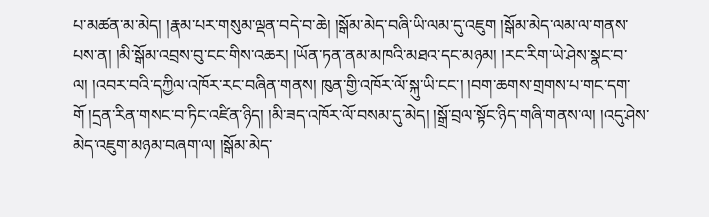པ་མཚན་མ་མེད། །རྣམ་པར་གསུམ་ལྡན་བདེ་བ་ཆེ། །སྒོམ་མེད་བཞི་ཡི་ལམ་དུ་འཇུག །སྒོམ་མེད་ལམ་ལ་གནས་པས་ན། །མི་སྒོམ་འབྲས་བུ་ངང་གིས་འཆར། །ཡོན་ཏན་ནམ་མཁའི་མཐའ་དང་མཉམ། །རང་རིག་ཡེ་ཤེས་སྣང་བ་ལ། །འབར་བའི་དཀྱིལ་འཁོར་རང་བཞིན་གནས། ཁུན་གྱི་འཁོར་ལོ་སྐུ་ཡི་ངང་། །བག་ཆགས་གྲགས་པ་གང་དག་གོ །དྲན་རིན་གསང་བ་ཏིང་འཛིན་ཉིད། །མི་ཟད་འཁོར་ལོ་བསམ་དུ་མེད། །སྒྲོ་བྲལ་སྟོང་ཉིད་གཞི་གནས་ལ། །འདུ་ཤེས་མེད་འཇུག་མཉམ་བཞག་ལ། །སྒོམ་མེད་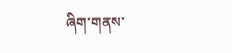ཞིག་གནས་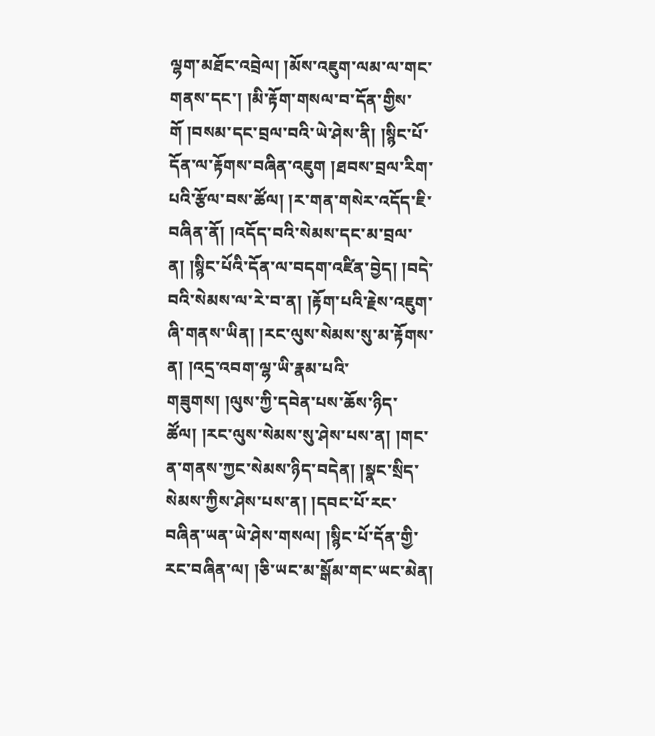ལྷག་མཐོང་འབྲེལ། །མོས་འཇུག་ལམ་ལ་གང་གནས་དང་། །མི་རྟོག་གསལ་བ་དོན་གྱིས་གོ །བསམ་དང་བྲལ་བའི་ཡེ་ཤེས་ནི། །སྙིང་པོ་དོན་ལ་རྟོགས་བཞིན་འཇུག །ཐབས་བྲལ་རིག་པའི་རྩོལ་བས་ཚོལ། །ར་གན་གསེར་འདོད་ཇི་བཞིན་ནོ། །འདོད་བའི་སེམས་དང་མ་བྲལ་ན། །སྙིང་པོའི་དོན་ལ་བདག་འཛིན་བྱེད། །བདེ་བའི་སེམས་ལ་རེ་བ་ན། །རྟོག་པའི་རྗེས་འཇུག་ཞི་གནས་ཡིན། །རང་ལུས་སེམས་སུ་མ་རྟོགས་ན། །འདྲ་འབག་ལྷ་ཡི་རྣམ་པའི་གཟུགས། །ལུས་ཀྱི་དབེན་པས་ཆོས་ཉིད་ཚོལ། །རང་ལུས་སེམས་སུ་ཤེས་པས་ན། །གང་ན་གནས་ཀྱང་སེམས་ཉིད་བདེན། །སྣང་སྲིད་སེམས་ཀྱིས་ཤེས་པས་ན། །དབང་པོ་རང་བཞིན་ཡན་ཡེ་ཤེས་གསལ། །སྙིང་པོ་དོན་གྱི་རང་བཞིན་ལ། །ཅི་ཡང་མ་སྒོམ་གང་ཡང་མེན།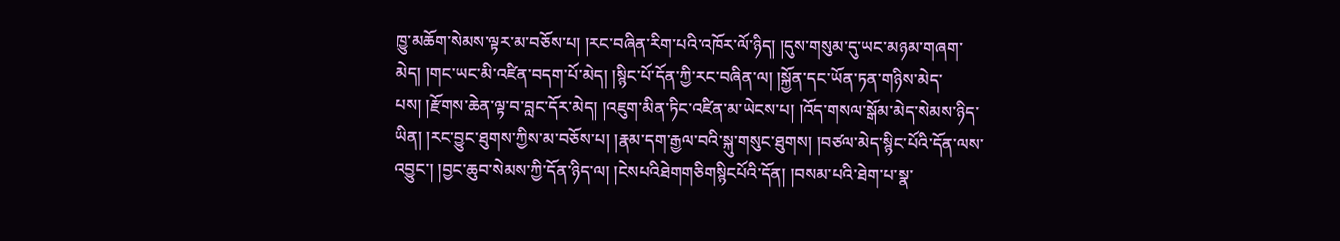ཁྱུ་མཆོག་སེམས་ལྟར་མ་བཅོས་པ། །རང་བཞིན་རིག་པའི་འཁོར་ལོ་ཉིད། །དུས་གསུམ་དུ་ཡང་མཉམ་གཞག་མེད། །གང་ཡང་མི་འཛིན་བདག་པོ་མེད། །སྙིང་པོ་དོན་ཀྱི་རང་བཞིན་ལ། །སྐྱོན་དང་ཡོན་ཏན་གཉིས་མེད་པས། །རྫོགས་ཆེན་ལྟ་བ་བླང་དོར་མེད། །འཇུག་མིན་ཏིང་འཛིན་མ་ཡེངས་པ། །འོད་གསལ་སྒོམ་མེད་སེམས་ཉིད་ཡིན། །རང་བྱུང་ཐུགས་ཀྱིས་མ་བཅོས་པ། །རྣམ་དག་རྒྱལ་བའི་སྐུ་གསུང་ཐུགས། །བཙལ་མེད་སྙིང་པོའི་དོན་ལས་འབྱུང་། །བྱང་ཆུབ་སེམས་ཀྱི་དོན་ཉིད་ལ། །ངེསཔའིཐེགགཅིགསྙིངཔོའི་དོན། །བསམ་པའི་ཐེག་པ་སྣ་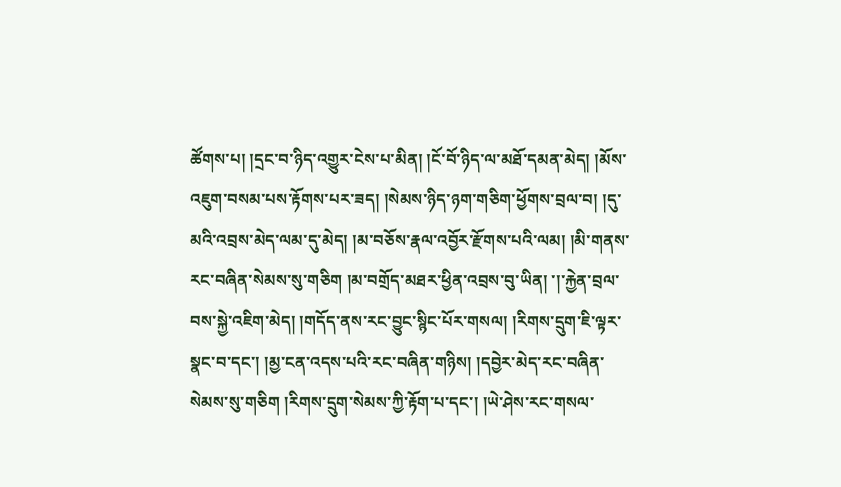ཚོགས་པ། །དྲང་བ་ཉིད་འགྱུར་ངེས་པ་མིན། །ངོ་བོ་ཉིད་ལ་མཐོ་དམན་མེད། །མོས་འཇུག་བསམ་པས་རྟོགས་པར་ཟད། །སེམས་ཉིད་ཉག་གཅིག་ཕྱོགས་བྲལ་བ། །དུ་མའི་འབྲས་མེད་ལམ་དུ་མེད། །མ་བཅོས་རྣལ་འབྱོར་རྫོགས་པའི་ལམ། །མི་གནས་རང་བཞིན་སེམས་སུ་གཅིག །མ་བགྲོད་མཐར་ཕྱིན་འབྲས་བུ་ཡིན། ་།་རྐྱེན་བྲལ་བས་སྐྱེ་འཇིག་མེད། །གདོད་ནས་རང་བྱུང་སྙིང་པོར་གསལ། །རིགས་དྲུག་ཇི་ལྟར་སྣང་བ་དང་། །མྱ་ངན་འདས་པའི་རང་བཞིན་གཉིས། །དབྱེར་མེད་རང་བཞིན་སེམས་སུ་གཅིག །རིགས་དྲུག་སེམས་ཀྱི་རྟོག་པ་དང་། །ཡེ་ཤེས་རང་གསལ་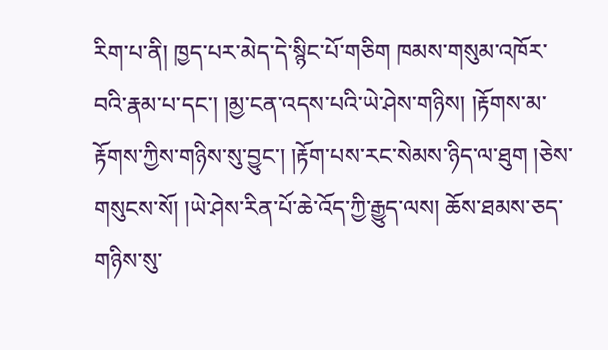རིག་པ་ནི། ཁྱད་པར་མེད་དེ་སྙིང་པོ་གཅིག ཁམས་གསུམ་འཁོར་བའི་རྣམ་པ་དང་། །མྱ་ངན་འདས་པའི་ཡེ་ཤེས་གཉིས། །རྟོགས་མ་རྟོགས་ཀྱིས་གཉིས་སུ་བྱུང་། །རྟོག་པས་རང་སེམས་ཉིད་ལ་ཐུག །ཅེས་གསུངས་སོ། །ཡེ་ཤེས་རིན་པོ་ཆེ་འོད་ཀྱི་རྒྱུད་ལས། ཆོས་ཐམས་ཅད་གཉིས་སུ་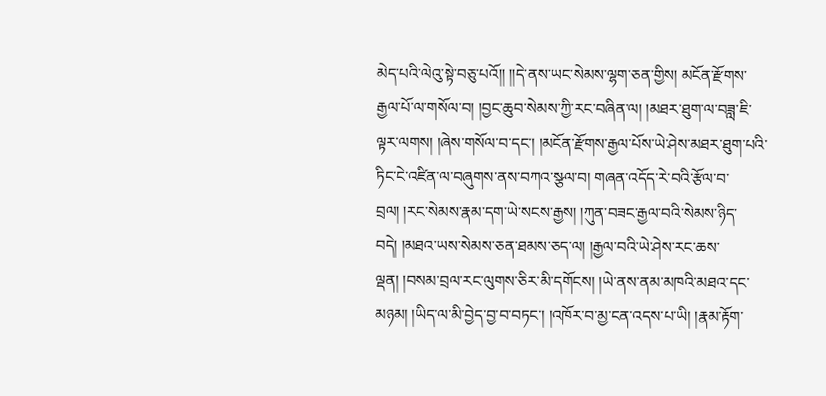མེད་པའི་ལེའུ་སྟེ་བཅུ་པའོ།། །།དེ་ནས་ཡང་སེམས་ལྷག་ཅན་གྱིས། མངོན་རྫོགས་རྒྱལ་པོ་ལ་གསོལ་བ། །བྱང་ཆུབ་སེམས་ཀྱི་རང་བཞིན་ལ། །མཐར་ཐུག་ལ་བཟླ་ཇི་ལྟར་ལགས། །ཞེས་གསོལ་བ་དང་། །མངོན་རྫོགས་རྒྱལ་པོས་ཡེ་ཤེས་མཐར་ཐུག་པའི་ཏིང་ངེ་འཛིན་ལ་བཞུགས་ནས་བཀའ་སྩལ་བ། གཞན་འདོད་རེ་བའི་རྩོལ་བ་བྲལ། །རང་སེམས་རྣམ་དག་ཡེ་སངས་རྒྱས། །ཀུན་བཟང་རྒྱལ་བའི་སེམས་ཉིད་བདེ། །མཐའ་ཡས་སེམས་ཅན་ཐམས་ཅད་ལ། །རྒྱལ་བའི་ཡེ་ཤེས་རང་ཆས་ལྡན། །བསམ་བྲལ་རང་ལུགས་ཅིར་མི་དགོངས། །ཡེ་ནས་ནམ་མཁའི་མཐའ་དང་མཉམ། །ཡིད་ལ་མི་བྱེད་བྱ་བ་བཏང་། །འཁོར་བ་མྱ་ངན་འདས་པ་ཡི། །རྣམ་རྟོག་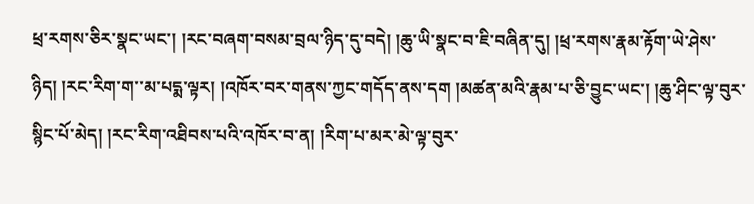ཕྲ་རགས་ཅིར་སྣང་ཡང་། །རང་བཞག་བསམ་བྲལ་ཉིད་དུ་བདེ། །ཆུ་ཡི་སྣང་བ་ཇི་བཞིན་དུ། །ཕྲ་རགས་རྣམ་རྟོག་ཡེ་ཤེས་ཉིད། །རང་རིག་ག་་མ་པདྨ་ལྟར། །འཁོར་བར་གནས་ཀྱང་གདོད་ནས་དག །མཚན་མའི་རྣམ་པ་ཅི་བྱུང་ཡང་། །ཆུ་ཤིང་ལྟ་བུར་སྙིང་པོ་མེད། །རང་རིག་འཐིབས་པའི་འཁོར་བ་ན། །རིག་པ་མར་མེ་ལྟ་བུར་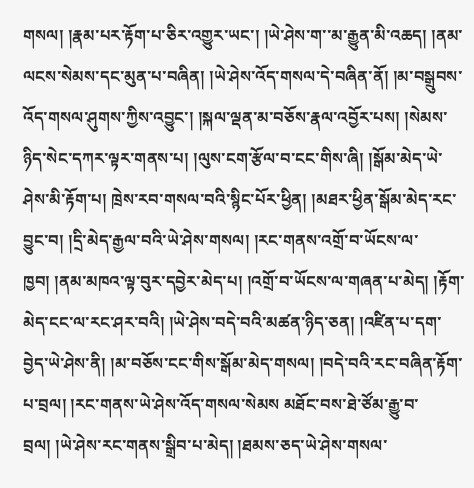གསལ། །རྣམ་པར་རྟོག་པ་ཅིར་འགྱུར་ཡང་། །ཡེ་ཤེས་ག་་མ་རྒྱུན་མི་འཆད། །ནམ་ལངས་སེམས་དང་མུན་པ་བཞིན། །ཡེ་ཤེས་འོད་གསལ་དེ་བཞིན་ནོ། །མ་བསྒྲུབས་འོད་གསལ་ཤུགས་ཀྱིས་འབྱུང་། །སྐལ་ལྡན་མ་བཅོས་རྣལ་འབྱོར་པས། །སེམས་ཉིད་སེང་དཀར་ལྟར་གནས་པ། །ལུས་ངག་རྩོལ་བ་ངང་གིས་ཞི། །སྒོམ་མེད་ཡེ་ཤེས་མི་རྟོག་པ། ཁྲེས་རབ་གསལ་བའི་སྙིང་པོར་ཕྱིན། །མཐར་ཕྱིན་སྒོམ་མེད་རང་བྱུང་བ། །དྲི་མེད་རྒྱལ་བའི་ཡེ་ཤེས་གསལ། །རང་གནས་འགྲོ་བ་ཡོངས་ལ་ཁྱབ། །ནམ་མཁའ་ལྟ་བུར་དབྱེར་མེད་པ། །འགྲོ་བ་ཡོངས་ལ་གཞན་པ་མེད། །རྟོག་མེད་ངང་ལ་རང་ཤར་བའི། །ཡེ་ཤེས་བདེ་བའི་མཚན་ཉིད་ཅན། །འཛིན་པ་དག་བྱེད་ཡེ་ཤེས་ནི། །མ་བཅོས་ངང་གིས་སྒོམ་མེད་གསལ། །བདེ་བའི་རང་བཞིན་རྟོག་པ་བྲལ། །རང་གནས་ཡེ་ཤེས་འོད་གསལ་སེམས མཐོང་བས་ཐེ་ཙོམ་རྒྱུ་བ་བྲལ། །ཡེ་ཤེས་རང་གནས་སྒྲིབ་པ་མེད། །ཐམས་ཅད་ཡེ་ཤེས་གསལ་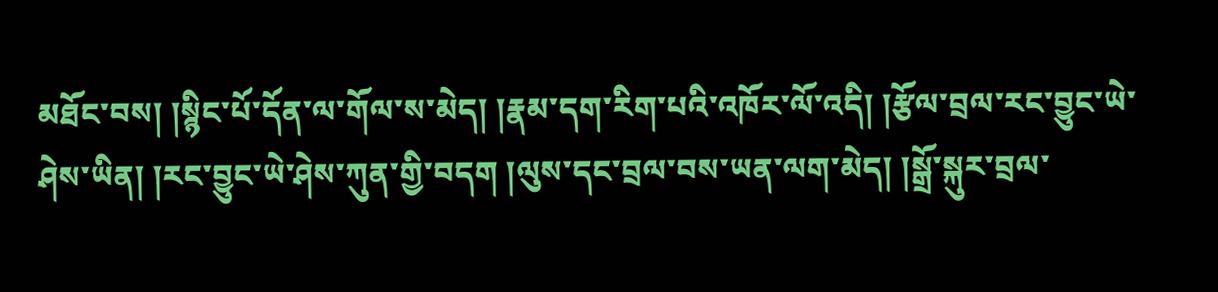མཐོང་བས། །སྙིང་པོ་དོན་ལ་གོལ་ས་མེད། །རྣམ་དག་རིག་པའི་འཁོར་ལོ་འདི། །རྩོལ་བྲལ་རང་བྱུང་ཡེ་ཤེས་ཡིན། །རང་བྱུང་ཡེ་ཤེས་ཀུན་གྱི་བདག །ལུས་དང་བྲལ་བས་ཡན་ལག་མེད། །སྒྲོ་སྐུར་བྲལ་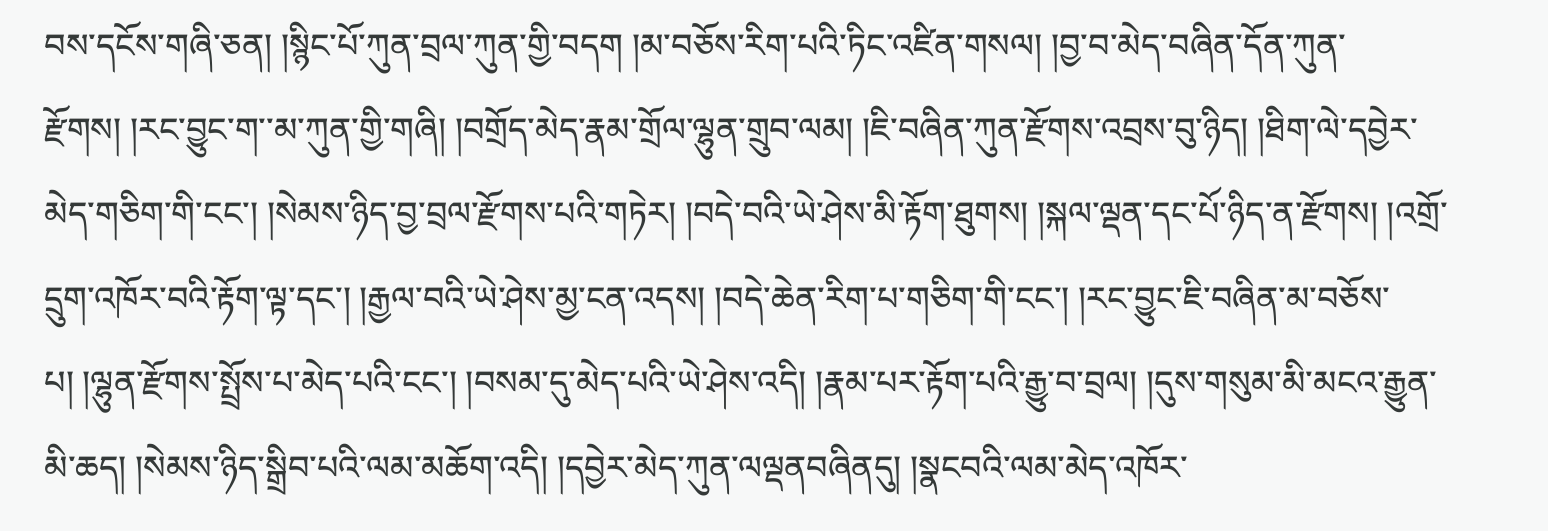བས་དངོས་གཞི་ཅན། །སྙིང་པོ་ཀུན་བྲལ་ཀུན་གྱི་བདག །མ་བཅོས་རིག་པའི་ཏིང་འཛིན་གསལ། །བྱ་བ་མེད་བཞིན་དོན་ཀུན་རྫོགས། །རང་བྱུང་ག་་མ་ཀུན་གྱི་གཞི། །བགྲོད་མེད་རྣམ་གྲོལ་ལྷུན་གྲུབ་ལམ། །ཇི་བཞིན་ཀུན་རྫོགས་འབྲས་བུ་ཉིད། །ཐིག་ལེ་དབྱེར་མེད་གཅིག་གི་ངང་། །སེམས་ཉིད་བྱ་བྲལ་རྫོགས་པའི་གཏེར། །བདེ་བའི་ཡེ་ཤེས་མི་རྟོག་ཐུགས། །སྐལ་ལྡན་དང་པོ་ཉིད་ན་རྫོགས། །འགྲོ་དྲུག་འཁོར་བའི་རྟོག་ལྟ་དང་། །རྒྱལ་བའི་ཡེ་ཤེས་མྱ་ངན་འདས། །བདེ་ཆེན་རིག་པ་གཅིག་གི་ངང་། །རང་བྱུང་ཇི་བཞིན་མ་བཅོས་པ། །ལྷུན་རྫོགས་སྤྲོས་པ་མེད་པའི་ངང་། །བསམ་དུ་མེད་པའི་ཡེ་ཤེས་འདི། །རྣམ་པར་རྟོག་པའི་རྒྱུ་བ་བྲལ། །དུས་གསུམ་མི་མངའ་རྒྱུན་མི་ཆད། །སེམས་ཉིད་སྒྲིབ་པའི་ལམ་མཆོག་འདི། །དབྱེར་མེད་ཀུན་ལལྡནབཞིནདུ། །སྣངབའི་ལམ་མེད་འཁོར་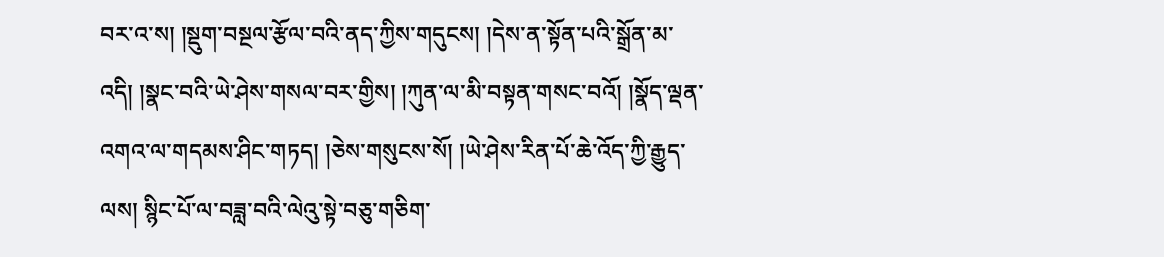བར་འ་ས། །སྡུག་བསྔལ་རྩོལ་བའི་ནད་ཀྱིས་གདུངས། །དེས་ན་སྟོན་པའི་སྒྲོན་མ་འདི། །སྣང་བའི་ཡེ་ཤེས་གསལ་བར་གྱིས། །ཀུན་ལ་མི་བསྟན་གསང་བའོ། །སྣོད་ལྡན་འགའ་ལ་གདམས་ཤིང་གཏད། །ཅེས་གསུངས་སོ། །ཡེ་ཤེས་རིན་པོ་ཆེ་འོད་ཀྱི་རྒྱུད་ལས། སྙིང་པོ་ལ་བཟླ་བའི་ལེའུ་སྟེ་བཅུ་གཅིག་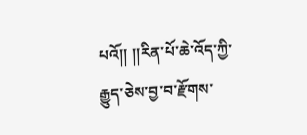པའོ།། །།རིན་པོ་ཆེ་འོད་ཀྱི་རྒྱུད་ཅེས་བྱ་བ་རྫོགས་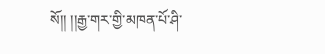སོ།། །།རྒྱ་གར་གྱི་མཁན་པོ་ཤི་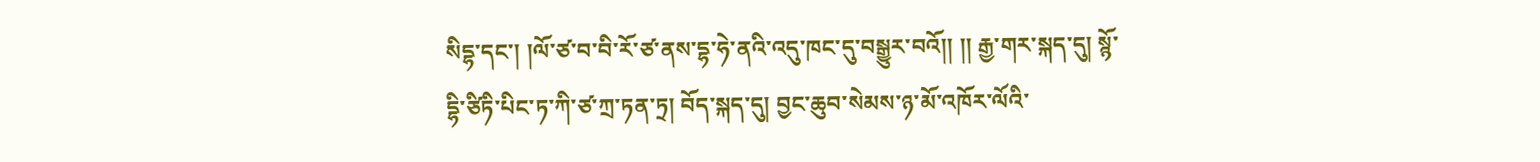སིདྷ་དང་། །ལོ་ཙ་བ་བི་རོ་ཙ་ནས་དྷ་ཧེ་ནའི་འདུ་ཁང་དུ་བསྒྱུར་བའོ།། །། རྒྱ་གར་སྐད་དུ། སྙོ་དྷི་ཙིཏི་པིང་ཏ་ཀི་ཙ་ཀྲ་ཏན་ཏྲ། བོད་སྐད་དུ། བྱང་ཆུབ་སེམས་ཉ་མོ་འཁོར་ལོའི་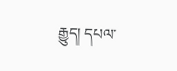རྒྱུད། དཔལ་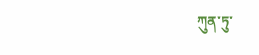ཀུན་ཏུ་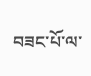བཟང་པོ་ལ་